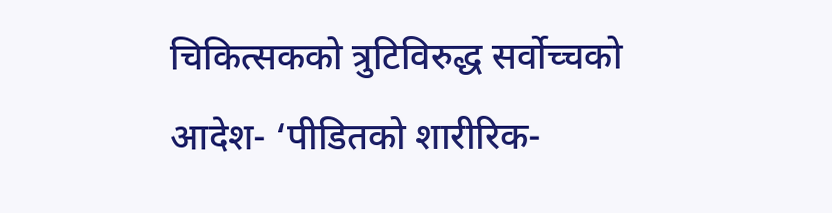चिकित्सकको त्रुटिविरुद्ध सर्वोच्चको आदेश- ‘पीडितको शारीरिक-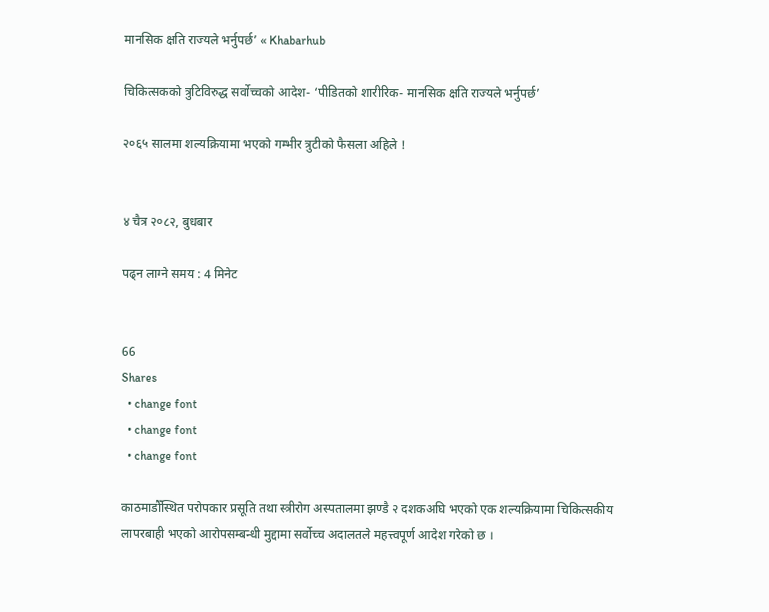मानसिक क्षति राज्यले भर्नुपर्छ’ « Khabarhub

चिकित्सकको त्रुटिविरुद्ध सर्वोच्चको आदेश- ‘पीडितको शारीरिक- मानसिक क्षति राज्यले भर्नुपर्छ’

२०६५ सालमा शल्यक्रियामा भएको गम्भीर त्रुटीको फैसला अहिले !


४ चैत्र २०८२, बुधबार

पढ्न लाग्ने समय : 4 मिनेट


66
Shares
  • change font
  • change font
  • change font

काठमाडौँस्थित परोपकार प्रसूति तथा स्त्रीरोग अस्पतालमा झण्डै २ दशकअघि भएको एक शल्यक्रियामा चिकित्सकीय लापरबाही भएको आरोपसम्बन्धी मुद्दामा सर्वोच्च अदालतले महत्त्वपूर्ण आदेश गरेको छ ।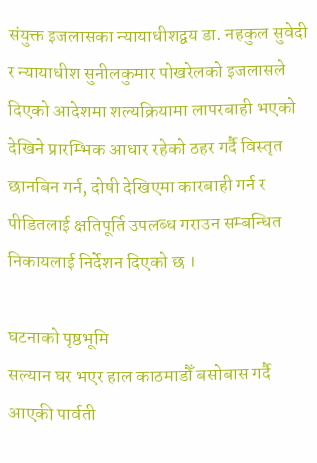संयुक्त इजलासका न्यायाधीशद्वय डा. नहकुल सुवेदी र न्यायाधीश सुनीलकुमार पोखरेलको इजलासले दिएको आदेशमा शल्यक्रियामा लापरबाही भएको देखिने प्रारम्भिक आधार रहेको ठहर गर्दै विस्तृत छानबिन गर्न, दोषी देखिएमा कारबाही गर्न र पीडितलाई क्षतिपूर्ति उपलब्ध गराउन सम्बन्धित निकायलाई निर्देशन दिएको छ ।

घटनाको पृष्ठभूमि
सल्यान घर भएर हाल काठमाडौँ बसोबास गर्दै आएकी पार्वती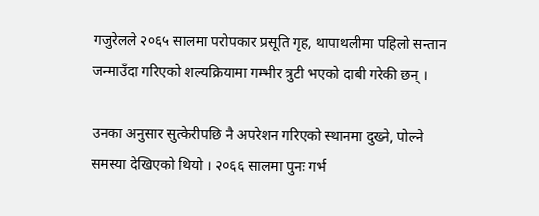गजुरेलले २०६५ सालमा परोपकार प्रसूति गृह, थापाथलीमा पहिलो सन्तान जन्माउँदा गरिएको शल्यक्रियामा गम्भीर त्रुटी भएको दाबी गरेकी छन् ।

उनका अनुसार सुत्केरीपछि नै अपरेशन गरिएको स्थानमा दुख्ने, पोल्ने समस्या देखिएको थियो । २०६६ सालमा पुनः गर्भ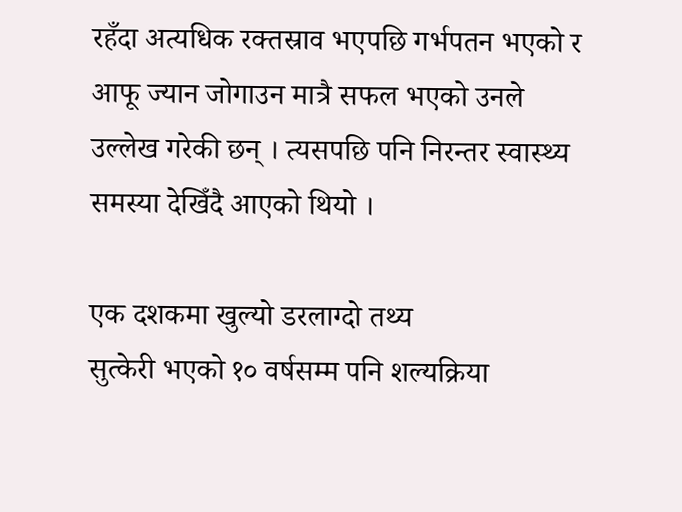रहँदा अत्यधिक रक्तस्राव भएपछि गर्भपतन भएको र आफू ज्यान जोगाउन मात्रै सफल भएको उनले उल्लेख गरेकी छन् । त्यसपछि पनि निरन्तर स्वास्थ्य समस्या देखिँदै आएको थियो ।

एक दशकमा खुल्यो डरलाग्दो तथ्य
सुत्केरी भएको १० वर्षसम्म पनि शल्यक्रिया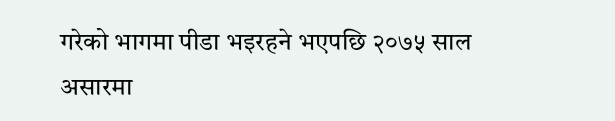गरेको भागमा पीडा भइरहने भएपछि २०७५ साल असारमा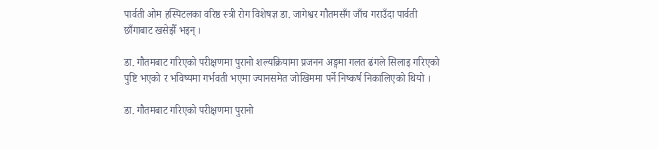पार्वती ओम हस्पिटलका वरिष्ठ स्त्री रोग विशेषज्ञ डा. जागेश्वर गौतमसँग जाँच गराउँदा पार्वती छाँगाबाट खसेझैँ भइन् ।

डा. गौतमबाट गरिएको परीक्षणमा पुरानो शल्यक्रियामा प्रजनन अङ्गमा गलत ढंगले सिलाइ गरिएको पुष्टि भएको र भविष्यमा गर्भवती भएमा ज्यानसमेत जोखिममा पर्ने निष्कर्ष निकालिएको थियो ।

डा. गौतमबाट गरिएको परीक्षणमा पुरानो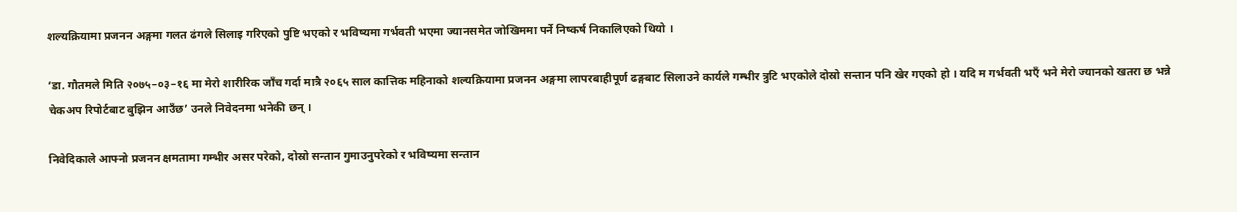शल्यक्रियामा प्रजनन अङ्गमा गलत ढंगले सिलाइ गरिएको पुष्टि भएको र भविष्यमा गर्भवती भएमा ज्यानसमेत जोखिममा पर्ने निष्कर्ष निकालिएको थियो ।

‘डा. गौतमले मिति २०७५–०३–१६ मा मेरो शारीरिक जाँच गर्दा मात्रै २०६५ साल कात्तिक महिनाको शल्यक्रियामा प्रजनन अङ्गमा लापरबाहीपूर्ण ढङ्गबाट सिलाउने कार्यले गम्भीर त्रुटि भएकोले दोस्रो सन्तान पनि खेर गएको हो । यदि म गर्भवती भएँ भने मेरो ज्यानको खतरा छ भन्ने चेकअप रिपोर्टबाट बुझिन आउँछ’ उनले निवेदनमा भनेकी छन् ।

निवेदिकाले आफ्नो प्रजनन क्षमतामा गम्भीर असर परेको, दोस्रो सन्तान गुमाउनुपरेको र भविष्यमा सन्तान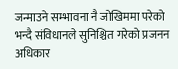जन्माउने सम्भावना नै जोखिममा परेको भन्दै संविधानले सुनिश्चित गरेको प्रजनन अधिकार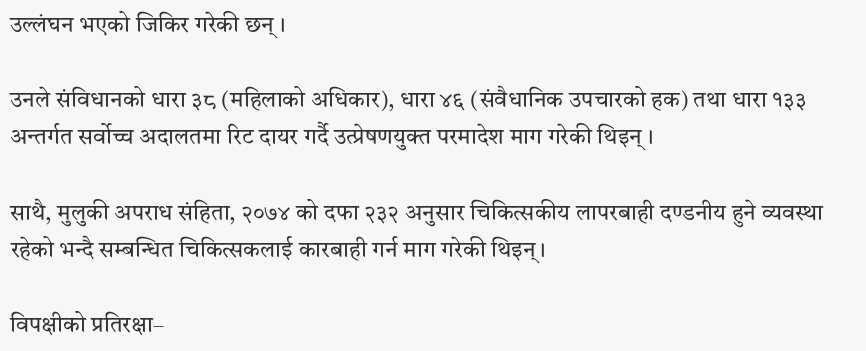उल्लंघन भएको जिकिर गरेकी छन् ।

उनले संविधानको धारा ३८ (महिलाको अधिकार), धारा ४६ (संवैधानिक उपचारको हक) तथा धारा १३३ अन्तर्गत सर्वोच्च अदालतमा रिट दायर गर्दै उत्प्रेषणयुक्त परमादेश माग गरेकी थिइन् ।

साथै, मुलुकी अपराध संहिता, २०७४ को दफा २३२ अनुसार चिकित्सकीय लापरबाही दण्डनीय हुने व्यवस्था रहेको भन्दै सम्बन्धित चिकित्सकलाई कारबाही गर्न माग गरेकी थिइन्।

विपक्षीको प्रतिरक्षा–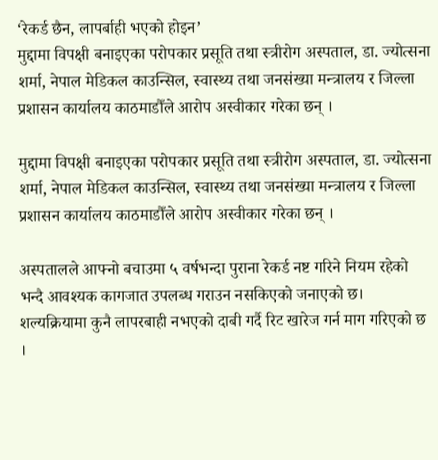‘रेकर्ड छैन, लापर्बाही भएको होइन’
मुद्दामा विपक्षी बनाइएका परोपकार प्रसूति तथा स्त्रीरोग अस्पताल, डा. ज्योत्सना शर्मा, नेपाल मेडिकल काउन्सिल, स्वास्थ्य तथा जनसंख्या मन्त्रालय र जिल्ला प्रशासन कार्यालय काठमाडौँले आरोप अस्वीकार गरेका छन् ।

मुद्दामा विपक्षी बनाइएका परोपकार प्रसूति तथा स्त्रीरोग अस्पताल, डा. ज्योत्सना शर्मा, नेपाल मेडिकल काउन्सिल, स्वास्थ्य तथा जनसंख्या मन्त्रालय र जिल्ला प्रशासन कार्यालय काठमाडौँले आरोप अस्वीकार गरेका छन् ।

अस्पतालले आफ्नो बचाउमा ५ वर्षभन्दा पुराना रेकर्ड नष्ट गरिने नियम रहेको भन्दै आवश्यक कागजात उपलब्ध गराउन नसकिएको जनाएको छ। शल्यक्रियामा कुनै लापरबाही नभएको दाबी गर्दै रिट खारेज गर्न माग गरिएको छ ।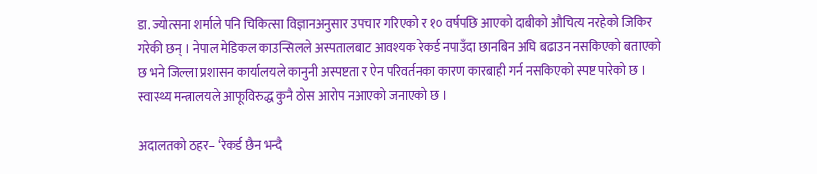डा. ज्योत्सना शर्माले पनि चिकित्सा विज्ञानअनुसार उपचार गरिएको र १० वर्षपछि आएको दाबीको औचित्य नरहेको जिकिर गरेकी छन् । नेपाल मेडिकल काउन्सिलले अस्पतालबाट आवश्यक रेकर्ड नपाउँदा छानबिन अघि बढाउन नसकिएको बताएको छ भने जिल्ला प्रशासन कार्यालयले कानुनी अस्पष्टता र ऐन परिवर्तनका कारण कारबाही गर्न नसकिएको स्पष्ट पारेको छ । स्वास्थ्य मन्त्रालयले आफूविरुद्ध कुनै ठोस आरोप नआएको जनाएको छ ।

अदालतको ठहर– ‘रेकर्ड छैन भन्दै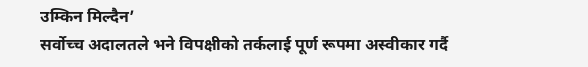उम्किन मिल्दैन’
सर्वोच्च अदालतले भने विपक्षीको तर्कलाई पूर्ण रूपमा अस्वीकार गर्दै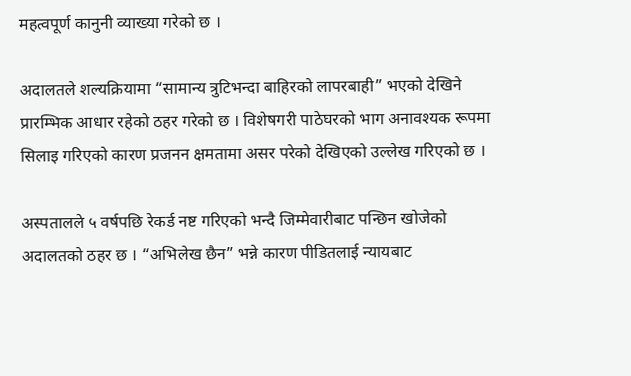महत्वपूर्ण कानुनी व्याख्या गरेको छ ।

अदालतले शल्यक्रियामा “सामान्य त्रुटिभन्दा बाहिरको लापरबाही” भएको देखिने प्रारम्भिक आधार रहेको ठहर गरेको छ । विशेषगरी पाठेघरको भाग अनावश्यक रूपमा सिलाइ गरिएको कारण प्रजनन क्षमतामा असर परेको देखिएको उल्लेख गरिएको छ ।

अस्पतालले ५ वर्षपछि रेकर्ड नष्ट गरिएको भन्दै जिम्मेवारीबाट पन्छिन खोजेको अदालतको ठहर छ । “अभिलेख छैन” भन्ने कारण पीडितलाई न्यायबाट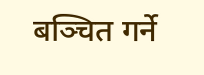बञ्चित गर्ने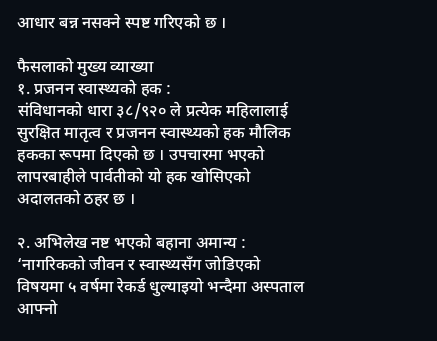आधार बन्न नसक्ने स्पष्ट गरिएको छ ।

फैसलाको मुख्य व्याख्या
१. प्रजनन स्वास्थ्यको हक :
संविधानको धारा ३८/९२० ले प्रत्येक महिलालाई सुरक्षित मातृत्व र प्रजनन स्वास्थ्यको हक मौलिक हकका रूपमा दिएको छ । उपचारमा भएको लापरबाहीले पार्वतीको यो हक खोसिएको अदालतको ठहर छ ।

२. अभिलेख नष्ट भएको बहाना अमान्य : ‘नागरिकको जीवन र स्वास्थ्यसँग जोडिएको विषयमा ५ वर्षमा रेकर्ड धुल्याइयो भन्दैमा अस्पताल आफ्नो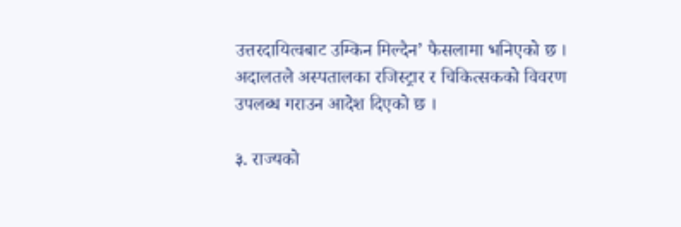उत्तरदायित्वबाट उम्किन मिल्दैन’ फैसलामा भनिएको छ । अदालतले अस्पतालका रजिस्ट्रार र चिकित्सकको विवरण उपलब्ध गराउन आदेश दिएको छ ।

३. राज्यको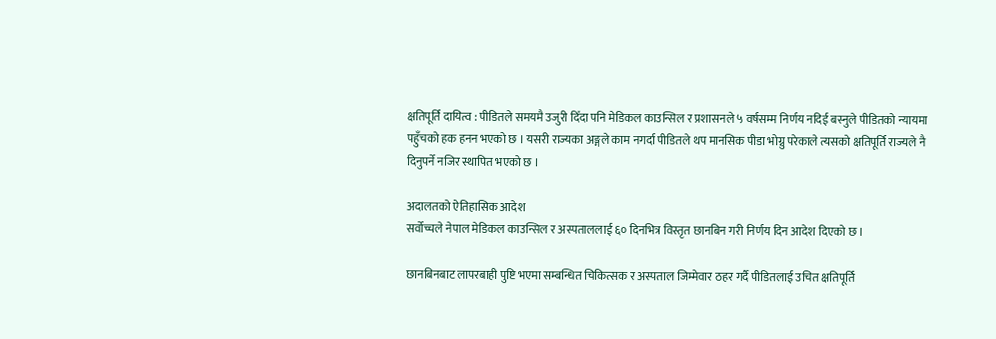क्षतिपूर्ति दायित्व : पीडितले समयमै उजुरी दिँदा पनि मेडिकल काउन्सिल र प्रशासनले ५ वर्षसम्म निर्णय नदिई बस्नुले पीडितको न्यायमा पहुँचको हक हनन भएको छ । यसरी राज्यका अङ्गले काम नगर्दा पीडितले थप मानसिक पीडा भोग्नु परेकाले त्यसको क्षतिपूर्ति राज्यले नै दिनुपर्ने नजिर स्थापित भएको छ ।

अदालतको ऐतिहासिक आदेश
सर्वोच्चले नेपाल मेडिकल काउन्सिल र अस्पताललाई ६० दिनभित्र विस्तृत छानबिन गरी निर्णय दिन आदेश दिएको छ ।

छानबिनबाट लापरबाही पुष्टि भएमा सम्बन्धित चिकित्सक र अस्पताल जिम्मेवार ठहर गर्दै पीडितलाई उचित क्षतिपूर्ति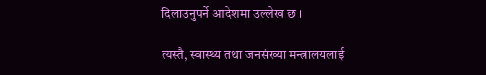दिलाउनुपर्ने आदेशमा उल्लेख छ ।

त्यस्तै, स्वास्थ्य तथा जनसंख्या मन्त्रालयलाई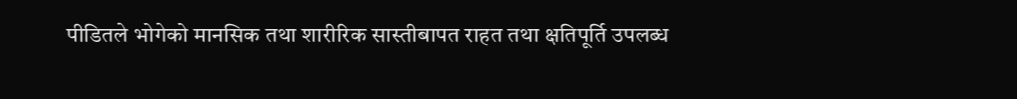पीडितले भोगेको मानसिक तथा शारीरिक सास्तीबापत राहत तथा क्षतिपूर्ति उपलब्ध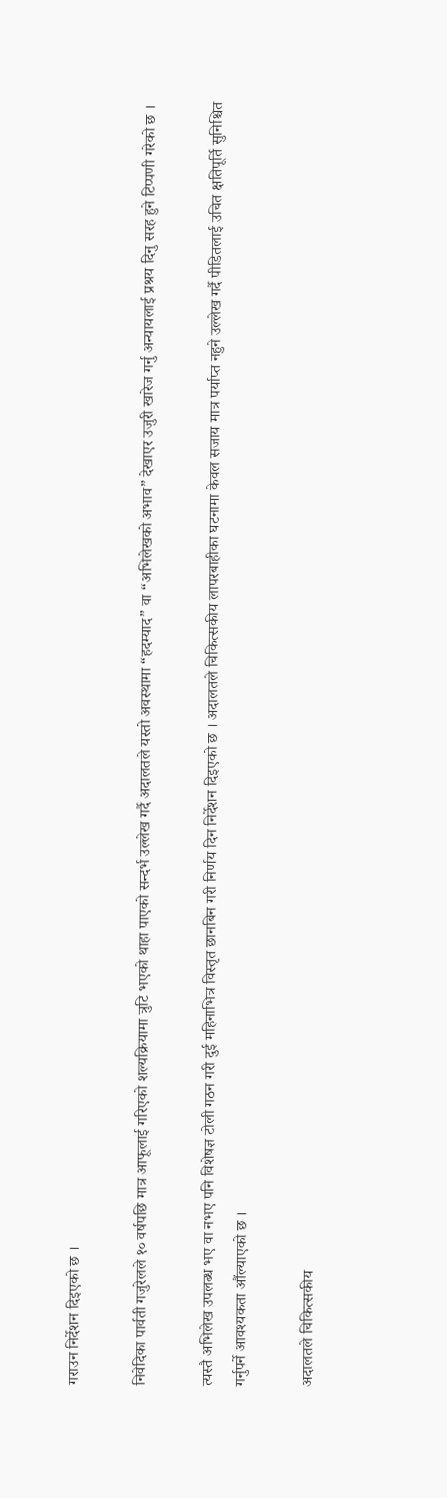गराउन निर्देशन दिइएको छ ।

निवेदिका पार्वती गजुरेलले १० वर्षपछि मात्र आफूलाई गरिएको शल्यक्रियामा त्रुटि भएको थाहा पाएको सन्दर्भ उल्लेख गर्दै अदालतले यस्तो अवस्थामा “हदम्याद” वा “अभिलेखको अभाव” देखाएर उजुरी खारेज गर्नु अन्यायलाई प्रश्रय दिनु सरह हुने टिप्पणी गरेको छ ।

त्यस्तै अभिलेख उपलब्ध भए वा नभए पनि विशेषज्ञ टोली गठन गरी दुई महिनाभित्र विस्तृत छानबिन गरी निर्णय दिन निर्देशन दिइएको छ । अदालतले चिकित्सकीय लापरबाहीका घटनामा केवल सजाय मात्र पर्याप्त नहुने उल्लेख गर्दै पीडितलाई उचित क्षतिपूर्ति सुनिश्चित गर्नुपर्ने आवश्यकता औंल्याएको छ ।

अदालतले चिकित्सकीय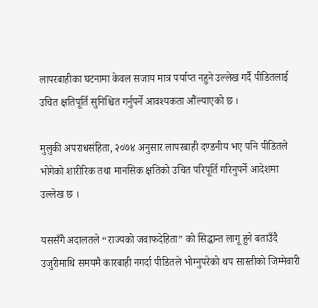लापरबाहीका घटनामा केवल सजाय मात्र पर्याप्त नहुने उल्लेख गर्दै पीडितलाई उचित क्षतिपूर्ति सुनिश्चित गर्नुपर्ने आवश्यकता औंल्याएको छ ।

मुलुकी अपराधसंहिता, २०७४ अनुसार लापरबाही दण्डनीय भए पनि पीडितले भोगेको शारीरिक तथा मानसिक क्षतिको उचित परिपूर्ति गरिनुपर्ने आदेशमा उल्लेख छ ।

यससँगै अदालतले “राज्यको जवाफदेहिता” को सिद्धान्त लागू हुने बताउँदै उजुरीमाथि समयमै कारबाही नगर्दा पीडितले भोग्नुपरेको थप सास्तीको जिम्मेवारी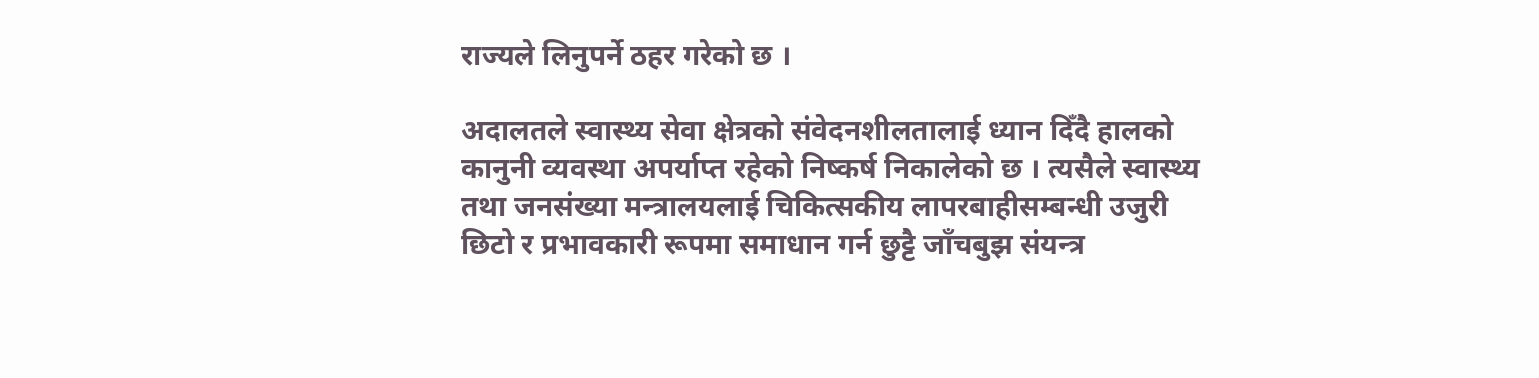राज्यले लिनुपर्ने ठहर गरेको छ ।

अदालतले स्वास्थ्य सेवा क्षेत्रको संवेदनशीलतालाई ध्यान दिँदै हालको कानुनी व्यवस्था अपर्याप्त रहेको निष्कर्ष निकालेको छ । त्यसैले स्वास्थ्य तथा जनसंख्या मन्त्रालयलाई चिकित्सकीय लापरबाहीसम्बन्धी उजुरी छिटो र प्रभावकारी रूपमा समाधान गर्न छुट्टै जाँचबुझ संयन्त्र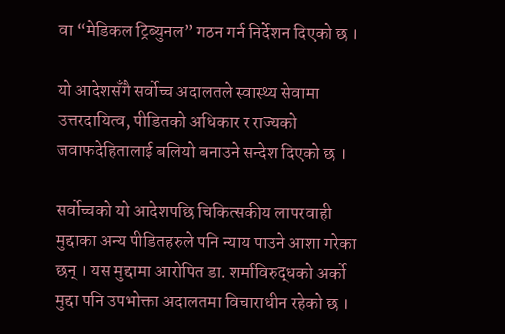वा “मेडिकल ट्रिब्युनल” गठन गर्न निर्देशन दिएको छ ।

यो आदेशसँगै सर्वोच्च अदालतले स्वास्थ्य सेवामा उत्तरदायित्व, पीडितको अधिकार र राज्यको जवाफदेहितालाई बलियो बनाउने सन्देश दिएको छ ।

सर्वोच्चको यो आदेशपछि चिकित्सकीय लापरवाही मुद्दाका अन्य पीडितहरुले पनि न्याय पाउने आशा गरेका छन् । यस मुद्दामा आरोपित डा. शर्माविरुद्धको अर्को मुद्दा पनि उपभोक्ता अदालतमा विचाराधीन रहेको छ ।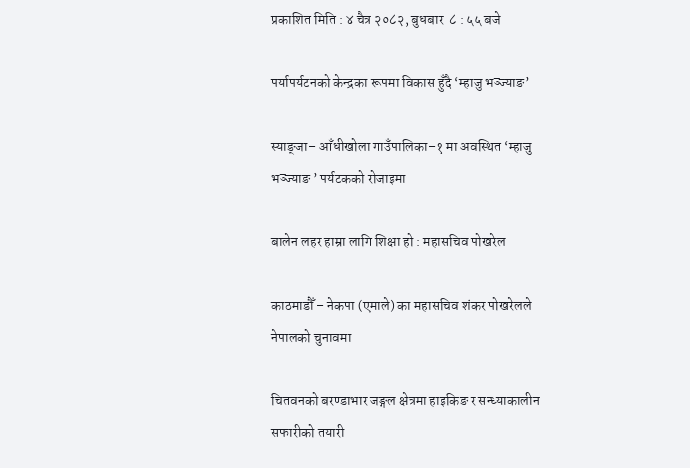प्रकाशित मिति : ४ चैत्र २०८२, बुधबार  ८ : ५५ बजे

पर्यापर्यटनको केन्द्रका रूपमा विकास हुँदै ‘म्हाजु भञ्ज्याङ’

स्याङ्जा– आँधीखोला गाउँपालिका–१ मा अवस्थित ‘म्हाजु भञ्ज्याङ ’ पर्यटकको रोजाइमा

बालेन लहर हाम्रा लागि शिक्षा हो : महासचिव पोखरेल

काठमाडौँ – नेकपा (एमाले) का महासचिव शंकर पोखरेलले नेपालको चुनावमा

चितवनको बरण्डाभार जङ्गल क्षेत्रमा हाइकिङ र सन्ध्याकालीन सफारीको तयारी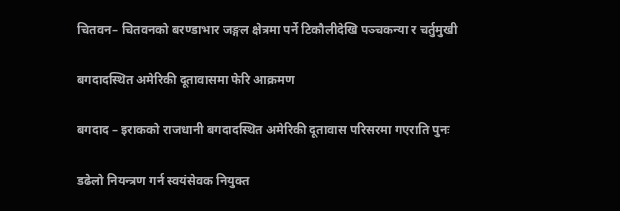चितवन– चितवनको बरण्डाभार जङ्गल क्षेत्रमा पर्ने टिकौलीदेखि पञ्चकन्या र चर्तुमुखी

बगदादस्थित अमेरिकी दूतावासमा फेरि आक्रमण

बगदाद – इराकको राजधानी बगदादस्थित अमेरिकी दूतावास परिसरमा गएराति पुनः

डढेलो नियन्त्रण गर्न स्वयंसेवक नियुक्त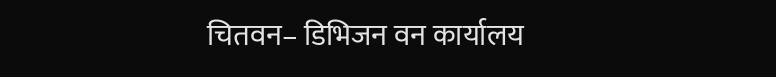चितवन– डिभिजन वन कार्यालय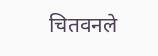चितवनले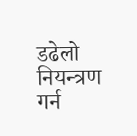डढेलो नियन्त्रण गर्न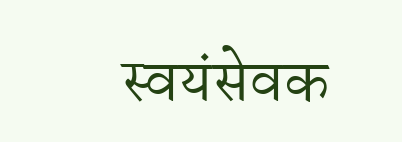स्वयंसेवक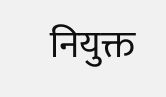नियुक्त